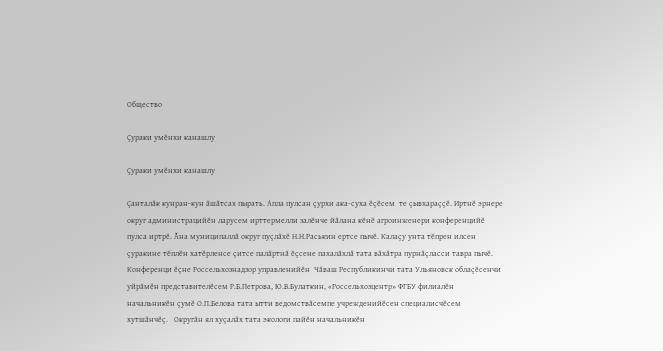Общество

Ҫураки умӗнхи канашлу

Ҫураки умӗнхи канашлу

Ҫанталӑк кунран-кун ӑшӑтсах пырать. Апла пулсан ҫурхи ака-суха ӗҫӗсем  те ҫывхараҫҫӗ. Иртнӗ эрнере округ администрацийӗн ларусем ирттермелли залӗнче йӑлана кӗнӗ агроинженери конференцийӗ  пулса иртрӗ. Ӑна муниципаллӑ округ пуҫлӑхӗ Н.Н.Раськин ертсе пычӗ. Калаҫу унта тӗпрен илсен ҫуракине тӗплӗн хатӗрленсе ҫитсе палӑртнӑ ӗҫсене пахалӑхлӑ тата вӑхӑтра пурнӑҫласси тавра пычӗ. Конференци ӗҫне Россельхознадзор управленийӗн  Чӑваш Республикинчи тата Ульяновск облаҫӗсенчи уйрӑмӗн представителӗсем Р.Б.Петрова, Ю.В.Булаткин, «Россельхозцентр» ФГБУ филиалӗн начальникӗн ҫумӗ О.П.Белова тата ытти ведомствӑсемпе учрежденийӗсен специалисчӗсем хутшӑнчӗҫ.   Округӑн ял хуҫалӑх тата экологи пайӗн начальникӗн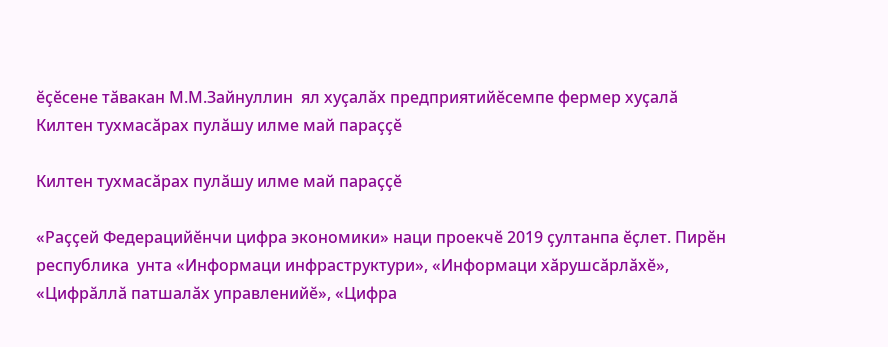ӗҫӗсене тӑвакан М.М.Зайнуллин  ял хуҫалӑх предприятийӗсемпе фермер хуҫалӑ
Килтен тухмасӑрах пулӑшу илме май параҫҫӗ

Килтен тухмасӑрах пулӑшу илме май параҫҫӗ

«Раҫҫей Федерацийӗнчи цифра экономики» наци проекчӗ 2019 ҫултанпа ӗҫлет. Пирӗн республика  унта «Информаци инфраструктури», «Информаци хӑрушсӑрлӑхӗ», «Цифрӑллӑ патшалӑх управленийӗ», «Цифра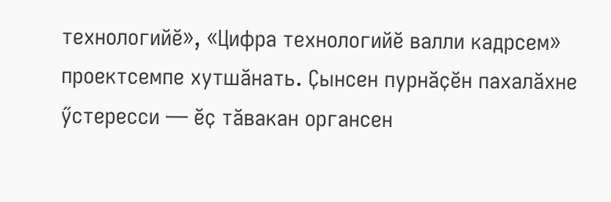технологийӗ», «Цифра технологийӗ валли кадрсем» проектсемпе хутшӑнать. Ҫынсен пурнӑҫӗн пахалӑхне ӳстересси — ӗҫ тӑвакан органсен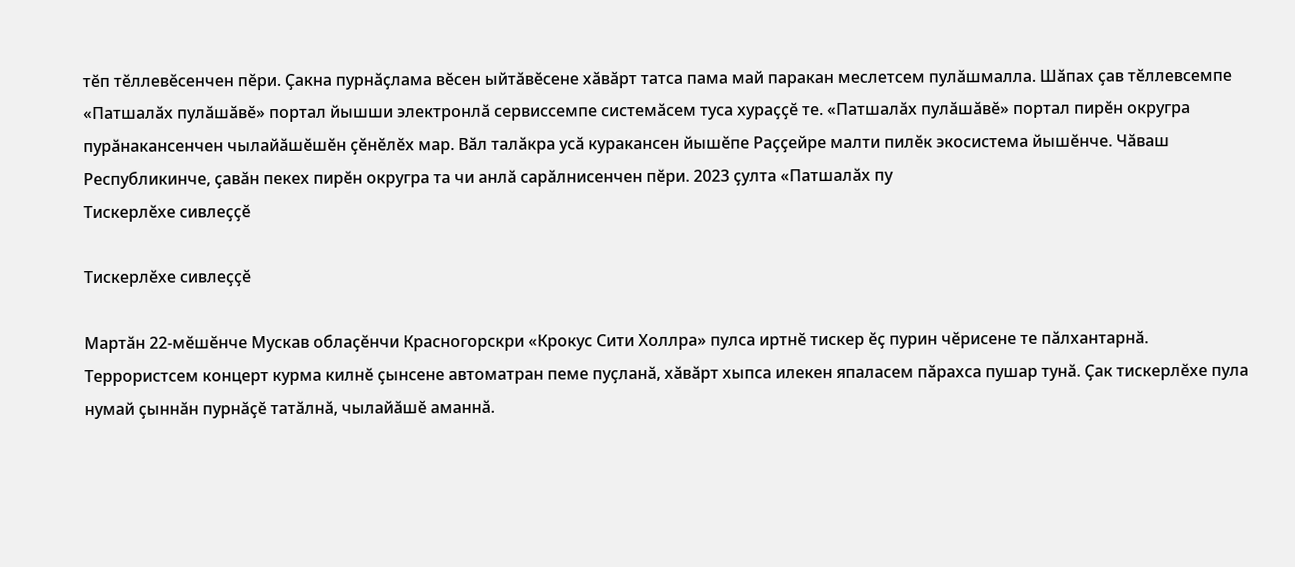тӗп тӗллевӗсенчен пӗри. Ҫакна пурнӑҫлама вӗсен ыйтӑвӗсене хӑвӑрт татса пама май паракан меслетсем пулӑшмалла. Шӑпах ҫав тӗллевсемпе «Патшалӑх пулӑшӑвӗ» портал йышши электронлӑ сервиссемпе системӑсем туса хураҫҫӗ те. «Патшалӑх пулӑшӑвӗ» портал пирӗн округра пурӑнакансенчен чылайӑшӗшӗн ҫӗнӗлӗх мар. Вӑл талӑкра усӑ куракансен йышӗпе Раҫҫейре малти пилӗк экосистема йышӗнче. Чӑваш Республикинче, ҫавӑн пекех пирӗн округра та чи анлӑ сарӑлнисенчен пӗри. 2023 ҫулта «Патшалӑх пу
Тискерлӗхе сивлеҫҫӗ

Тискерлӗхе сивлеҫҫӗ

Мартӑн 22-мӗшӗнче Мускав облаҫӗнчи Красногорскри «Крокус Сити Холлра» пулса иртнӗ тискер ӗҫ пурин чӗрисене те пӑлхантарнӑ.  Террористсем концерт курма килнӗ ҫынсене автоматран пеме пуҫланӑ, хӑвӑрт хыпса илекен япаласем пӑрахса пушар тунӑ. Ҫак тискерлӗхе пула нумай ҫыннӑн пурнӑҫӗ татӑлнӑ, чылайӑшӗ аманнӑ.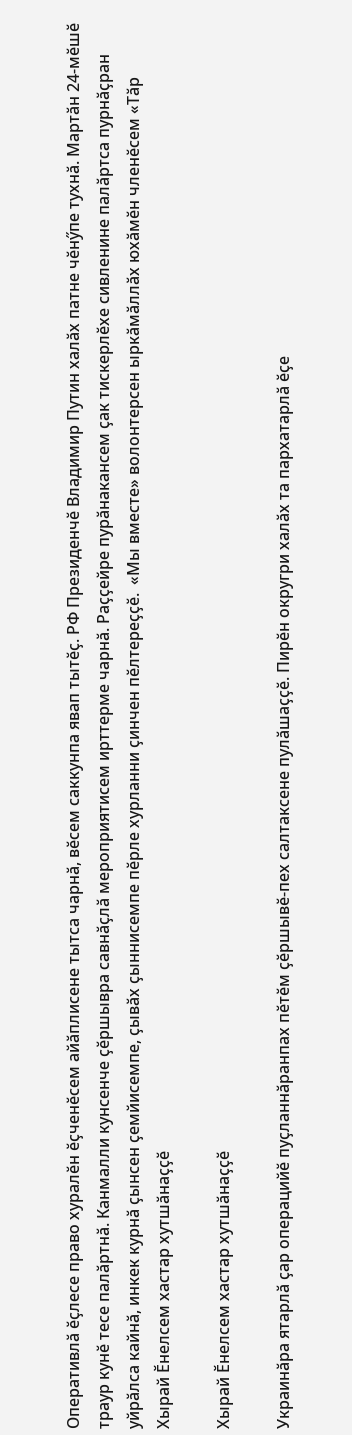Оперативлӑ ӗҫлесе право хуралӗн ӗҫченӗсем айӑплисене тытса чарнӑ, вӗсем саккунпа явап тытӗҫ. РФ Президенчӗ Владимир Путин халӑх патне чӗнӳпе тухнӑ. Мартӑн 24-мӗшӗ траур кунӗ тесе палӑртнӑ. Канмалли кунсенче ҫӗршывра савнӑҫлӑ мероприятисем ирттерме чарнӑ. Раҫҫейре пурӑнакансем ҫак тискерлӗхе сивленине палӑртса пурнӑҫран уйрӑлса кайнӑ, инкек курнӑ ҫынсен ҫемйисемпе, ҫывӑх ҫыннисемпе пӗрле хурланни ҫинчен пӗлтереҫҫӗ.  «Мы вместе» волонтерсен ыркӑмӑллӑх юхӑмӗн членӗсем «Тӑр
Хырай Ӗнелсем хастар хутшӑнаҫҫӗ

Хырай Ӗнелсем хастар хутшӑнаҫҫӗ

Украинӑра ятарлӑ ҫар операцийӗ пуҫланнӑранпах пӗтӗм ҫӗршывӗ-пех салтаксене пулӑшаҫҫӗ. Пирӗн округри халӑх та пархатарлӑ ӗҫе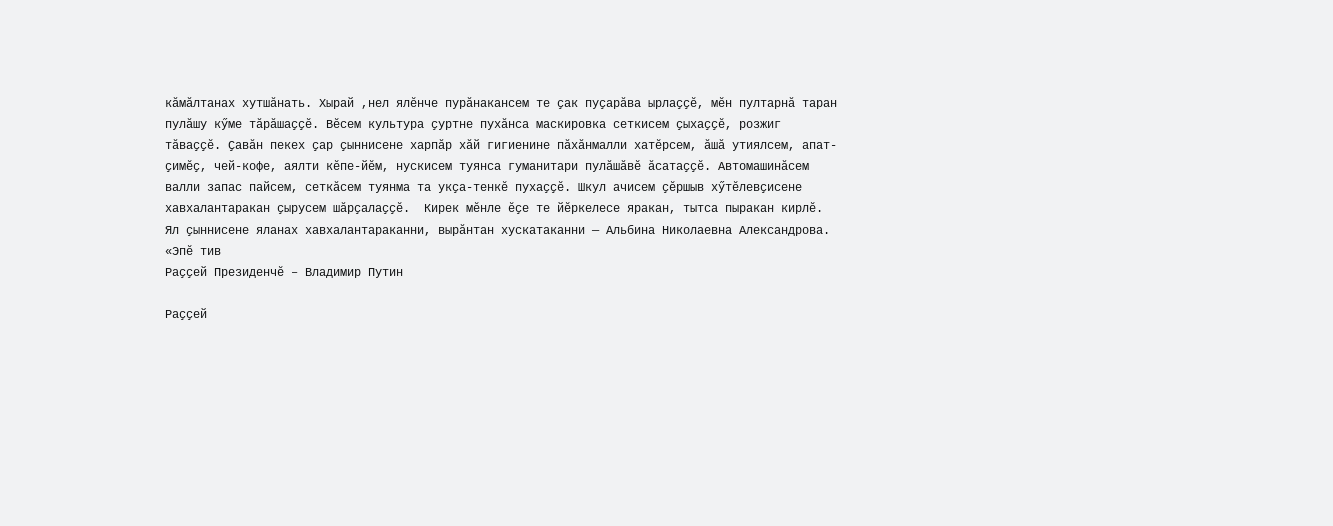кӑмӑлтанах хутшӑнать. Хырай ,нел ялӗнче пурӑнакансем те ҫак пуҫарӑва ырлаҫҫӗ, мӗн пултарнӑ таран пулӑшу кӳме тӑрӑшаҫҫӗ. Вӗсем культура ҫуртне пухӑнса маскировка сеткисем ҫыхаҫҫӗ, розжиг тӑваҫҫӗ. Ҫавӑн пекех ҫар ҫыннисене харпӑр хӑй гигиенине пӑхӑнмалли хатӗрсем, ӑшӑ утиялсем, апат-ҫимӗҫ, чей-кофе, аялти кӗпе-йӗм, нускисем туянса гуманитари пулӑшӑвӗ ӑсатаҫҫӗ. Автомашинӑсем валли запас пайсем, сеткӑсем туянма та укҫа-тенкӗ пухаҫҫӗ. Шкул ачисем ҫӗршыв хӳтӗлевҫисене хавхалантаракан ҫырусем шӑрҫалаҫҫӗ.  Кирек мӗнле ӗҫе те йӗркелесе яракан, тытса пыракан кирлӗ. Ял ҫыннисене яланах хавхалантараканни, вырӑнтан хускатаканни — Альбина Николаевна Александрова. «Эпӗ тив
Раҫҫей Президенчӗ – Владимир Путин

Раҫҫей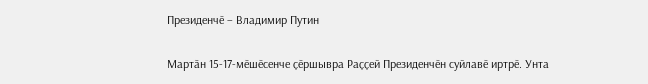Президенчӗ – Владимир Путин

Мартӑн 15-17-мӗшӗсенче ҫӗршывра Раҫҫей Президенчӗн суйлавӗ иртрӗ. Унта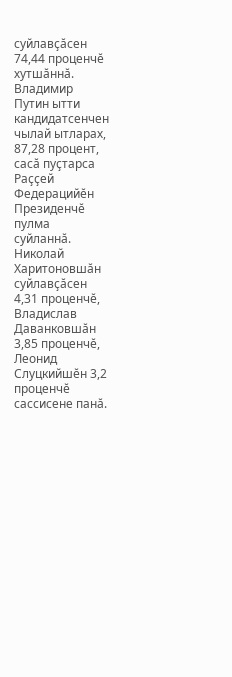суйлавҫӑсен 74,44 проценчӗ хутшӑннӑ.  Владимир Путин ытти кандидатсенчен чылай ытларах, 87,28 процент, сасӑ пуҫтарса Раҫҫей Федерацийӗн Президенчӗ пулма суйланнӑ. Николай Харитоновшӑн суйлавҫӑсен 4,31 проценчӗ, Владислав Даванковшӑн 3,85 проценчӗ, Леонид Слуцкийшӗн 3,2 проценчӗ сассисене панӑ.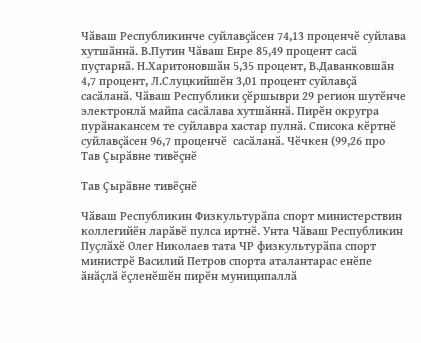Чӑваш Республикинче суйлавҫӑсен 74,13 проценчӗ суйлава хутшӑннӑ. В.Путин Чӑваш Енре 85,49 процент сасӑ пуҫтарнӑ. Н.Харитоновшӑн 5,35 процент, В.Даванковшӑн 4,7 процент, Л.Слуцкийшӗн 3,01 процент суйлавҫӑ сасӑланӑ. Чӑваш Республики ҫӗршыври 29 регион шутӗнче электронлӑ майпа сасӑлава хутшӑннӑ. Пирӗн округра  пурӑнакансем те суйлавра хастар пулнӑ. Списока кӗртнӗ суйлавҫӑсен 96,7 проценчӗ  сасӑланӑ. Чӗчкен (99,26 про
Тав Ҫырӑвне тивӗҫнӗ

Тав Ҫырӑвне тивӗҫнӗ

Чӑваш Республикин Физкультурӑпа спорт министерствин коллегийӗн ларӑвӗ пулса иртнӗ. Унта Чӑваш Республикин Пуҫлӑхӗ Олег Николаев тата ЧР физкультурӑпа спорт министрӗ Василий Петров спорта аталантарас енӗпе ӑнӑҫлӑ ӗҫленӗшӗн пирӗн муниципаллӑ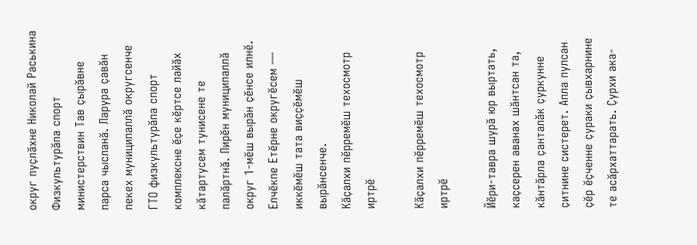округ пуҫлӑхне Николай Раськина Физкультурӑпа спорт министерствин Тав ҫырӑвне парса чысланӑ. Ларура ҫавӑн пекех муниципаллӑ округсенче ГТО физкультурӑпа спорт комплексне ӗҫе кӗртсе лайӑх кӑтартусем тунисене те палӑртнӑ. Пирӗн муниципаллӑ округ 1-мӗш вырӑн ҫӗнсе илнӗ. Елчӗкпе Етӗрне округӗсем — иккӗмӗш тата виҫҫӗмӗш вырӑнсенче.
Кӑҫалхи пӗрремӗш техосмотр иртрӗ

Кӑҫалхи пӗрремӗш техосмотр иртрӗ

Йӗри-тавра шурӑ юр выртать, каҫсерен аванах шӑнтсан та, кӑнтӑрла ҫанталӑк ҫуркунне ҫитнине систерет. Апла пулсан ҫӗр ӗҫченне ҫураки ҫывхарнине те асӑрхаттарать. Ҫурхи ака-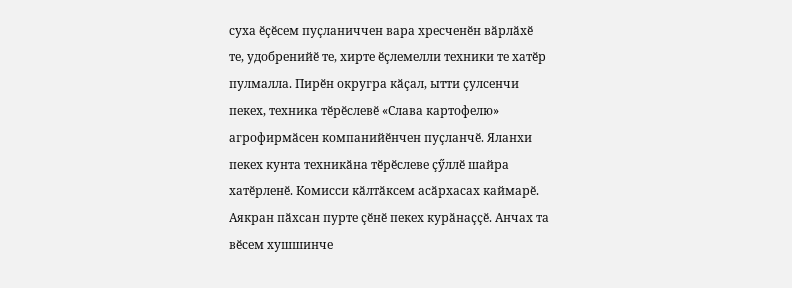суха ӗҫӗсем пуҫланиччен вара хресченӗн вӑрлӑхӗ те, удобренийӗ те, хирте ӗҫлемелли техники те хатӗр пулмалла. Пирӗн округра кӑҫал, ытти ҫулсенчи пекех, техника тӗрӗслевӗ «Слава картофелю» агрофирмӑсен компанийӗнчен пуҫланчӗ. Яланхи пекех кунта техникӑна тӗрӗслеве ҫӳллӗ шайра хатӗрленӗ. Комисси кӑлтӑксем асӑрхасах каймарӗ. Аякран пӑхсан пурте ҫӗнӗ пекех курӑнаҫҫӗ. Анчах та вӗсем хушшинче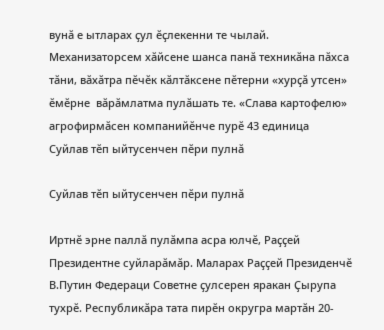вунӑ е ытларах ҫул ӗҫлекенни те чылай. Механизаторсем хӑйсене шанса панӑ техникӑна пӑхса тӑни, вӑхӑтра пӗчӗк кӑлтӑксене пӗтерни «хурҫӑ утсен» ӗмӗрне  вӑрӑмлатма пулӑшать те. «Слава картофелю» агрофирмӑсен компанийӗнче пурӗ 43 единица
Суйлав тӗп ыйтусенчен пӗри пулнӑ

Суйлав тӗп ыйтусенчен пӗри пулнӑ

Иртнӗ эрне паллӑ пулӑмпа асра юлчӗ, Раҫҫей Президентне суйларӑмӑр. Маларах Раҫҫей Президенчӗ В.Путин Федераци Советне ҫулсерен яракан Ҫырупа тухрӗ. Республикӑра тата пирӗн округра мартӑн 20-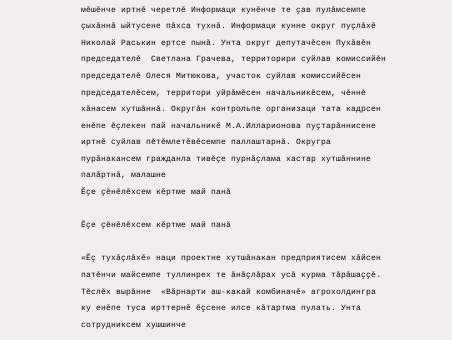мӗшӗнче иртнӗ черетлӗ Информаци кунӗнче те ҫав пулӑмсемпе ҫыхӑннӑ ыйтусене пӑхса тухнӑ. Информаци кунне округ пуҫлӑхӗ Николай Раськин ертсе пынӑ. Унта округ депутачӗсен Пухӑвӗн председателӗ  Светлана Грачева, территорири суйлав комиссийӗн председателӗ Олеся Митюкова, участок суйлав комиссийӗсен председателӗсем, территори уйрӑмӗсен начальникӗсем, чӗннӗ хӑнасем хутшӑннӑ. Округӑн контрольпе организаци тата кадрсен енӗпе ӗҫлекен пай начальникӗ М.А.Илларионова пуҫтарӑннисене иртнӗ суйлав пӗтӗмлетӗвӗсемпе паллаштарнӑ. Округра пурӑнакансем гражданла тивӗҫе пурнӑҫлама хастар хутшӑннине палӑртнӑ, малашне
Ӗҫе ҫӗнӗлӗхсем кӗртме май панӑ

Ӗҫе ҫӗнӗлӗхсем кӗртме май панӑ

«Ӗҫ тухӑҫлӑхӗ» наци проектне хутшӑнакан предприятисем хӑйсен патӗнчи майсемпе туллинрех те ӑнӑҫлӑрах усӑ курма тӑрӑшаҫҫӗ. Тӗслӗх вырӑнне  «Вӑрнарти аш-какай комбиначӗ» агрохолдингра ку енӗпе туса ирттернӗ ӗҫсене илсе кӑтартма пулать. Унта  сотрудниксем хушшинче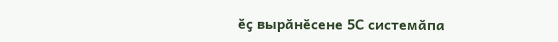ӗҫ вырӑнӗсене 5С системӑпа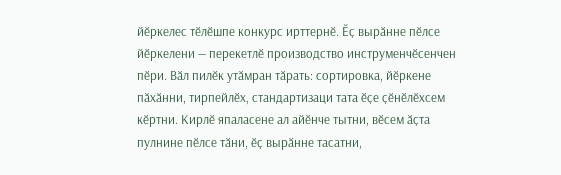йӗркелес тӗлӗшпе конкурс ирттернӗ. Ӗҫ вырӑнне пӗлсе йӗркелени — перекетлӗ производство инструменчӗсенчен пӗри. Вӑл пилӗк утӑмран тӑрать: сортировка, йӗркене пӑхӑнни, тирпейлӗх, стандартизаци тата ӗҫе ҫӗнӗлӗхсем кӗртни. Кирлӗ япаласене ал айӗнче тытни, вӗсем ӑҫта пулнине пӗлсе тӑни, ӗҫ вырӑнне тасатни,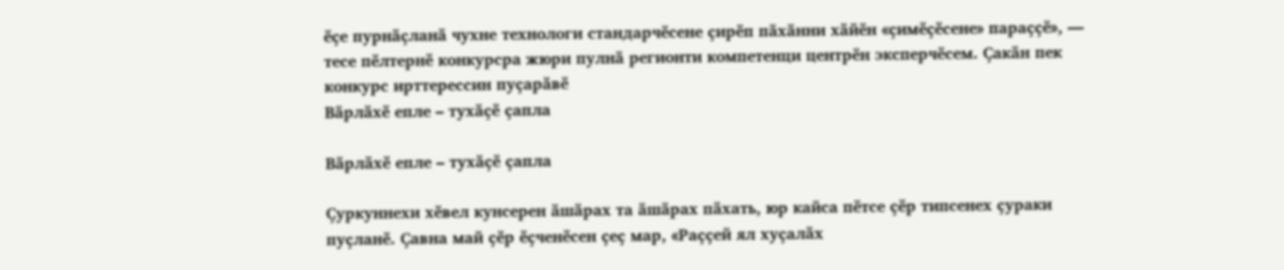ӗҫе пурнӑҫланӑ чухне технологи стандарчӗсене ҫирӗп пӑхӑнни хӑйӗн «ҫимӗҫӗсене» параҫҫӗ», — тесе пӗлтернӗ конкурсра жюри пулнӑ регионти компетенци центрӗн эксперчӗсем. Ҫакӑн пек конкурс ирттерессин пуҫарӑвӗ
Вӑрлӑхӗ епле – тухӑҫӗ ҫапла

Вӑрлӑхӗ епле – тухӑҫӗ ҫапла

Ҫуркуннехи хӗвел кунсерен ӑшӑрах та ӑшӑрах пӑхать, юр кайса пӗтсе ҫӗр типсенех ҫураки пуҫланӗ. Ҫавна май ҫӗр ӗҫченӗсен ҫеҫ мар, «Раҫҫей ял хуҫалӑх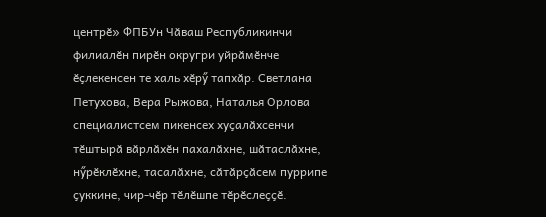центрӗ» ФПБУн Чӑваш Республикинчи филиалӗн пирӗн округри уйрӑмӗнче ӗҫлекенсен те халь хӗрӳ тапхӑр. Светлана Петухова, Вера Рыжова, Наталья Орлова специалистсем пикенсех хуҫалӑхсенчи тӗштырӑ вӑрлӑхӗн пахалӑхне, шӑтаслӑхне, нӳрӗклӗхне, тасалӑхне, сӑтӑрҫӑсем пуррипе ҫуккине, чир-чӗр тӗлӗшпе тӗрӗслеҫҫӗ.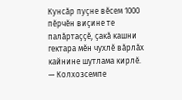Кунсӑр пуҫне вӗсем 1000 пӗрчӗн виҫине те палӑртаҫҫӗ, ҫакӑ кашни гектара мӗн чухлӗ вӑрлӑх кайнине шутлама кирлӗ.  — Колхозсемпе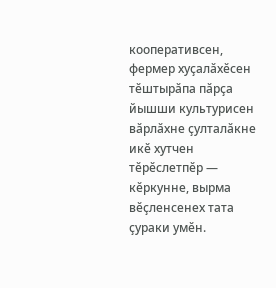кооперативсен, фермер хуҫалӑхӗсен тӗштырӑпа пӑрҫа йышши культурисен вӑрлӑхне ҫулталӑкне икӗ хутчен тӗрӗслетпӗр — кӗркунне, вырма вӗҫленсенех тата ҫураки умӗн.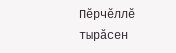Пӗрчӗллӗ тырӑсен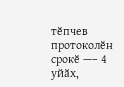тӗпчев протоколӗн срокӗ —– 4 уйӑх,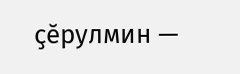ҫӗрулмин —